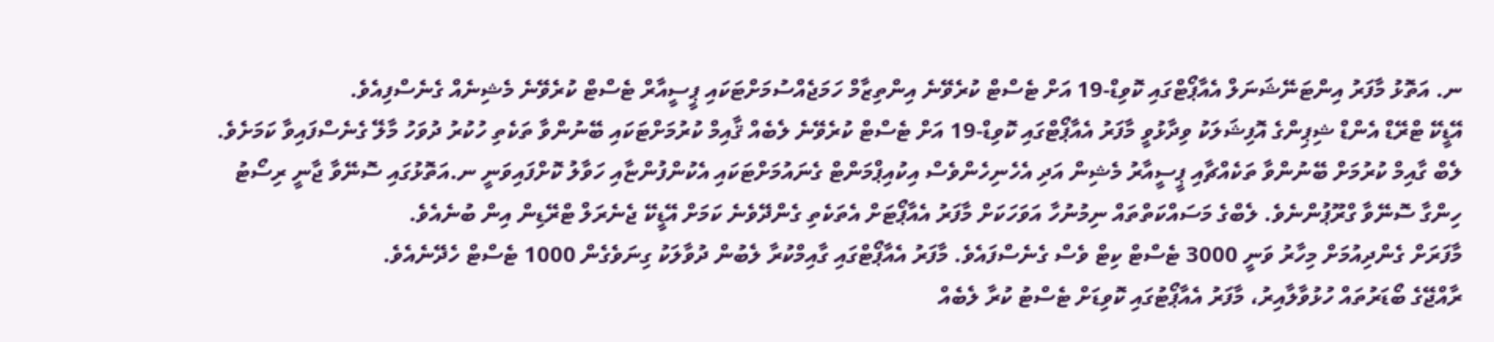ނ. އަތޮޅު މާފަރު އިންޓަނޭޝަނަލް އެއާޕޯޓްގައި ކޮވިޑް-19 އަށް ޓެސްޓް ކުރެވޭނެ އިންތިޒާމް ހަމަޖެއްސުމަށްޓަކައި ޕީސީއާރް ޓެސްޓް ކުރެވޭނެ މެޝިނެއް ގެނެސްފިއެވެ.
އޭޑީކޭ ޓްރޭޑް އެންޑް ޝިޕިންގެ އޮފިޝަލަކު ވިދާޅުވީ މާފަރު އެއާޕޯޓްގައި ކޮވިޑް-19 އަށް ޓެސްޓް ކުރެވޭނެ ލެބެއް ޤާއިމް ކުރުމަށްޓަކައި ބޭނުންވާ ތަކެތި ހުކުރު ދުވަހު މާލޭ ގެނެސްފައިވާ ކަމަށެވެ.
ލެބް ގާއިމް ކުރުމަށް ބޭނުންވާ ތަކެއްޗާއި ޕީސީއާރު މެޝިން އަދި އެހެނިހެންވެސް އިކުއިޕްމަންޓް ގެނައުމަށްޓަކައި އެކުންފުންޏާއި ހަވާލު ކޮށްފައިވަނީ ނ.އަތޮޅުގައި ސޮނޭވާ ޖާނީ ރިސޯޓު ހިންގާ ސޮނޭވާ ގްރޫޕުންނެވެ. ލެބްގެ މަސައްކަތްތައް ނިމުނުހާ އަވަހަކަށް މާފަރު އެއާޕޯޓަށް އެތަކެތި ގެންދޭވެނެ ކަމަށް އޭޑީކޭ ޖެނެރަލް ޓްރޭޑިން އިން ބުނެއެވެ.
މާފަރަށް ގެންދިއުމަށް މިހާރު ވަނީ 3000 ޓެސްޓް ކިޓް ވެސް ގެނެސްފައެވެ. މާފަރު އެއާޕޯޓްގައި ގާއިމްކުރާ ލެބުން ދުވާލަކު ގިނަވެގެން 1000 ޓެސްޓް ހެދޭނެއެވެ.
ރާއްޖޭގެ ބޯޑަރުތައް ހުޅުވާލާއިރު، މާފަރު އެއާޕޯޓުގައި ކޮވިޑަށް ޓެސްޓު ކުރާ ލެބެއް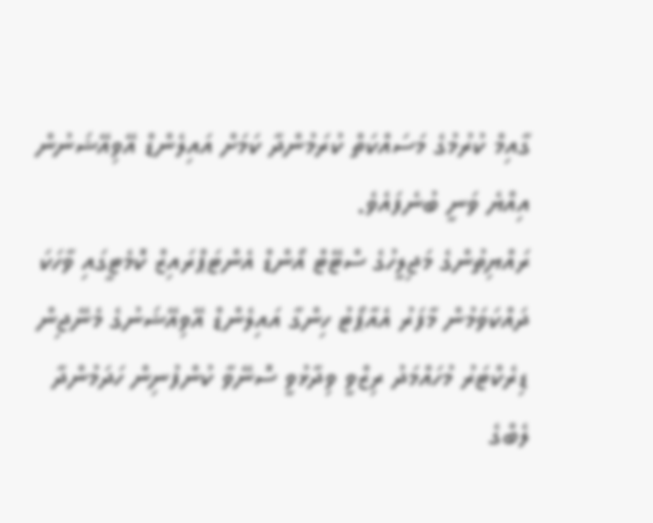ގާއިމް ކުރުމުގެ މަސައްކަތް ކުރަމުންދާ ކަމަށް އައިލެންޑް އޭވިއޭޝަނުން އިއްޔެ ވަނީ ބުނެފައެވެ.
ރައްޔިތުންގެ މަޖިލީހުގެ ސްޓޭޓް އޯންޑް އެންޓަޕްރައިޒް ކޮމެޓީގައި ވާހަކަ ދައްކަވަމުން މާފަރު އެއާޕޯޓު ހިންގާ އައިލެންޑް އޭވިއޭޝަނުގެ މެނޭޖިން ޑިރެކްޓަރު މުހައްމަދު ރިޒްވީ ވިދާޅުވީ ސޮނޭވާ ކުންފުނިން ހަދަމުންދާ ލެބްގެ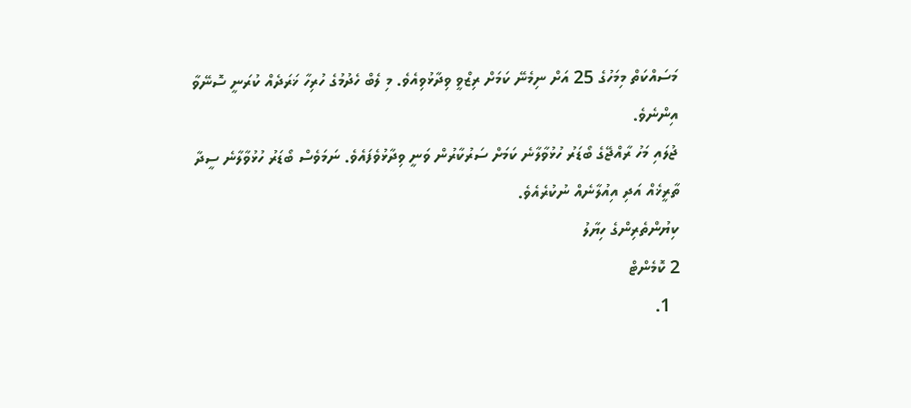މަސައްކަތް މިމަހުގެ 25 އަށް ނިމެނޭ ކަމަށް ރިޒްވީ ވިދާޅުވިއެވެ. މި ލެބް ހެދުމުގެ ހުރިހާ ޚަރަދެއް ކުރަނީ ސޮނޭވާ އިންނެވެ.
ޖުލައި މަހު ރާއްޖޭގެ ބޯޑަރު ހުޅުވާލާނެ ކަމަށް ސަރުކާރުން ވަނީ ވިދާޅުވެފައެވެ. ނަމަވެސް ބޯޑަރު ހުޅުވާލާނެ ސީދާ ތާރީޚެއް އަދި އިއުލާނެއް ނުކުރެއެވެ.
ކިޔުންތެރިންގެ ހިޔާލު
2 ކޮމެންޓް
  1.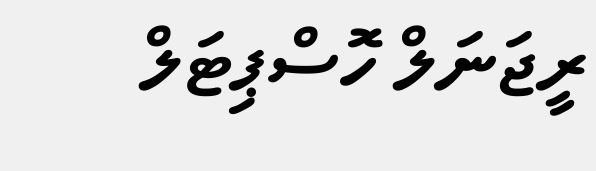ރީޖަނަލް ހޮސްޕިޓަލް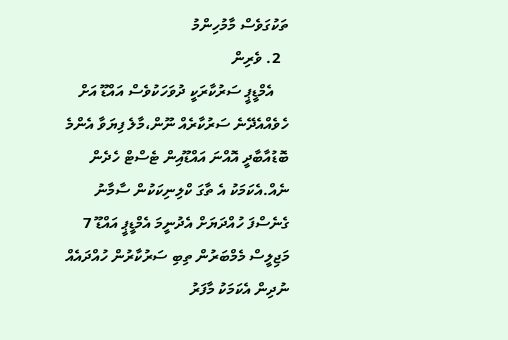ތަކުގަވެސް މާމުހިންމު
  2. ވެރިން
    އެމްޑީޕީ ސަރުކާރަކީ ދުވަހަކުވެސް އައްޑޫ އަށް ހެވެއްއެދޭނެ ސަރުކާރެއް ނޫން،މާލެ ފިޔަވާ އެންމެ ބޮޑުއާބާދީ އޮއްނަ އައްޑޫއިން ޓެސްޓް ހެދެން ނެއް.އެކަމަކު އެ ތާގަ ކްލިނިކަކުން ސާމާނު ގެނެސްފަ ހުއްދަޔަށް އެދުނީމަ އެމްޑީޕީ އައްޑޫ 7 މަޖިލީސް މެމްބަރުން ތިބި ސަރުކާރުން ހުއްދައެއް ނުދިން އެކަމަކު މާފަރު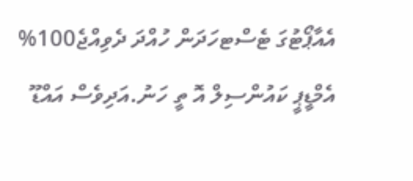އެއާޕޯޓުގަ ޓެސްޓހަދަން ހުއްދަ ދެވިއްޖެ100% އެމްޑީޕީ ކައުންސިލް އޮ ތީ ހަނު.އަދިވެސް އައްޑޫ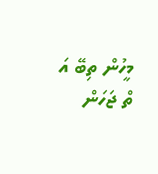މީހުން ތިބޭ އަ ތް ޖަހަން